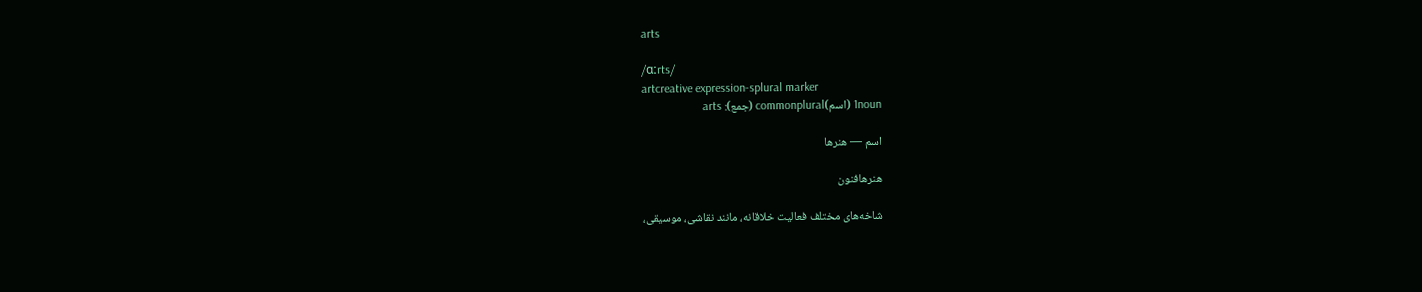arts

/ɑːrts/
artcreative expression-splural marker
1noun (اسم)commonplural (جمع): arts

اسم — هنرها

هنرهافنون

شاخه‌های مختلف فعالیت خلاقانه، مانند نقاشی، موسیقی،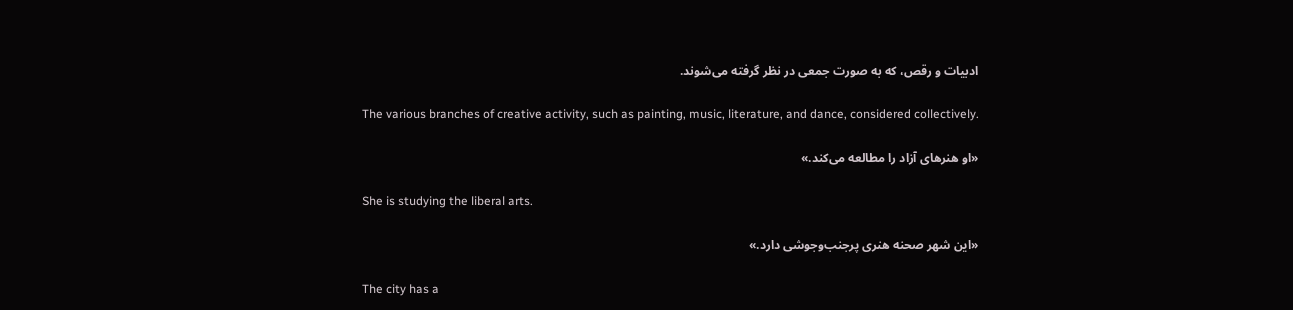ادبیات و رقص، که به صورت جمعی در نظر گرفته می‌شوند.

The various branches of creative activity, such as painting, music, literature, and dance, considered collectively.

«او هنرهای آزاد را مطالعه می‌کند.»

She is studying the liberal arts.

«این شهر صحنه هنری پرجنب‌وجوشی دارد.»

The city has a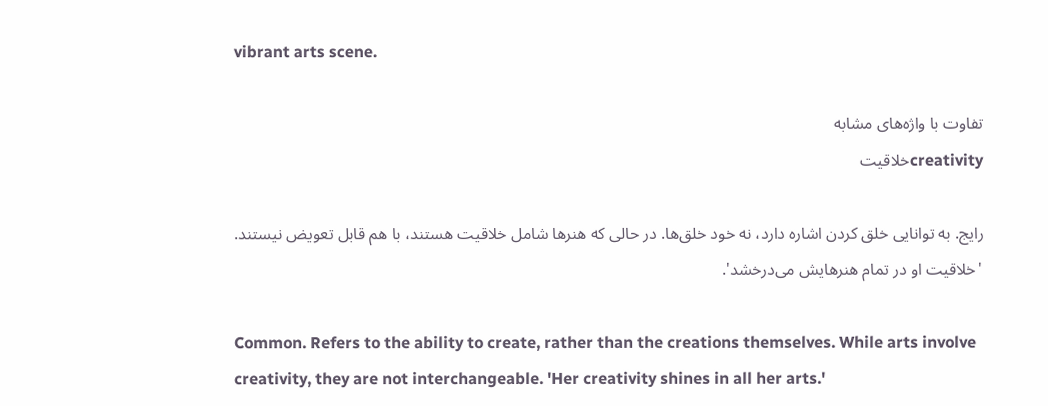vibrant arts scene.

تفاوت با واژه‌های مشابه
creativityخلاقیت

رایج. به توانایی خلق کردن اشاره دارد، نه خود خلق‌ها. در حالی که هنرها شامل خلاقیت هستند، با هم قابل تعویض نیستند. 'خلاقیت او در تمام هنرهایش می‌درخشد'.

Common. Refers to the ability to create, rather than the creations themselves. While arts involve creativity, they are not interchangeable. 'Her creativity shines in all her arts.'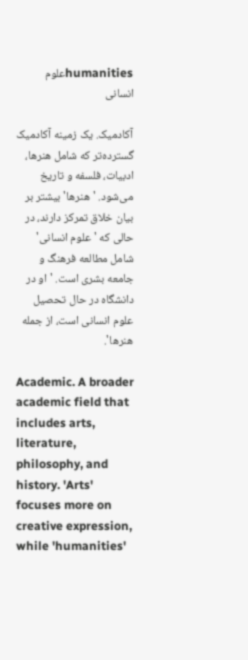humanitiesعلوم انسانی

آکادمیک. یک زمینه آکادمیک گسترده‌تر که شامل هنرها، ادبیات، فلسفه و تاریخ می‌شود. 'هنرها' بیشتر بر بیان خلاق تمرکز دارند، در حالی که 'علوم انسانی' شامل مطالعه فرهنگ و جامعه بشری است. 'او در دانشگاه در حال تحصیل علوم انسانی است، از جمله هنرها'.

Academic. A broader academic field that includes arts, literature, philosophy, and history. 'Arts' focuses more on creative expression, while 'humanities'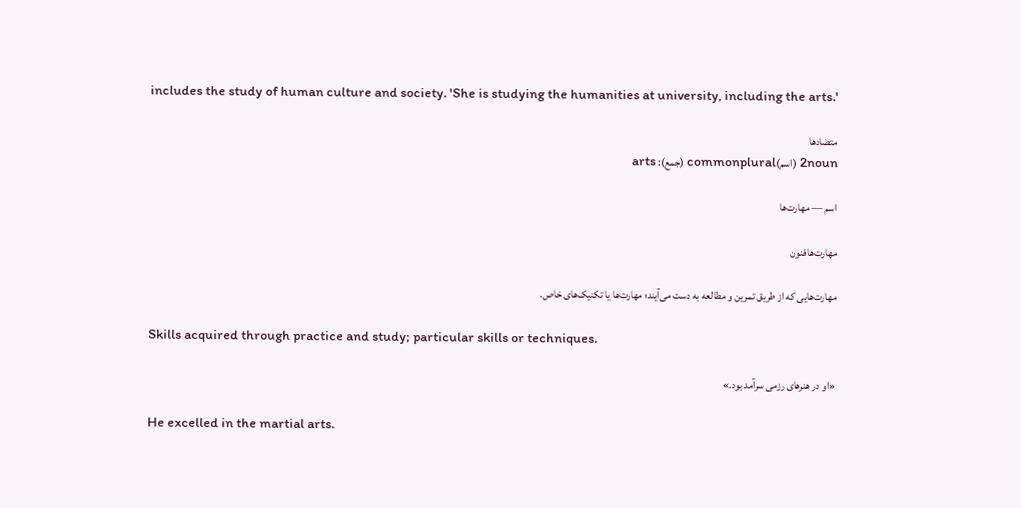includes the study of human culture and society. 'She is studying the humanities at university, including the arts.'

متضادها
2noun (اسم)commonplural (جمع): arts

اسم — مهارت‌ها

مهارت‌هافنون

مهارت‌هایی که از طریق تمرین و مطالعه به دست می‌آیند؛ مهارت‌ها یا تکنیک‌های خاص.

Skills acquired through practice and study; particular skills or techniques.

«او در هنرهای رزمی سرآمد بود.»

He excelled in the martial arts.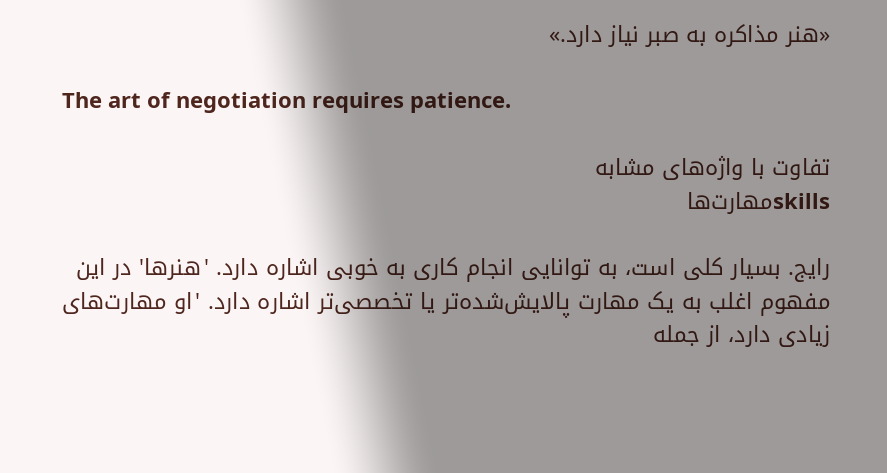«هنر مذاکره به صبر نیاز دارد.»

The art of negotiation requires patience.

تفاوت با واژه‌های مشابه
skillsمهارت‌ها

رایج. بسیار کلی است، به توانایی انجام کاری به خوبی اشاره دارد. 'هنرها' در این مفهوم اغلب به یک مهارت پالایش‌شده‌تر یا تخصصی‌تر اشاره دارد. 'او مهارت‌های زیادی دارد، از جمله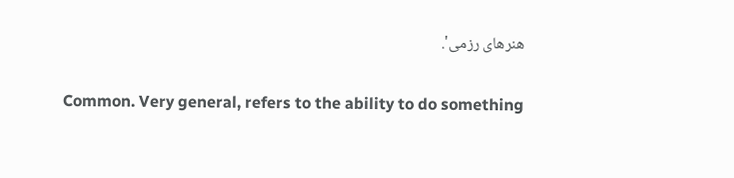هنرهای رزمی'.

Common. Very general, refers to the ability to do something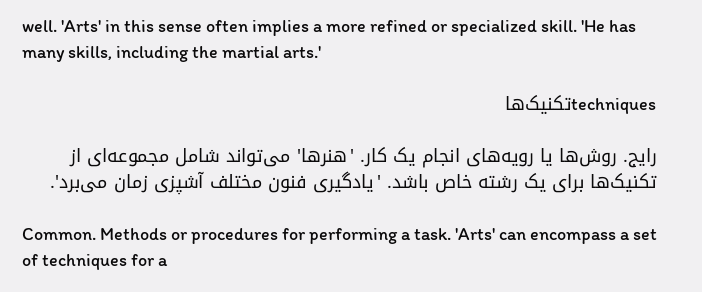well. 'Arts' in this sense often implies a more refined or specialized skill. 'He has many skills, including the martial arts.'

techniquesتکنیک‌ها

رایج. روش‌ها یا رویه‌های انجام یک کار. 'هنرها' می‌تواند شامل مجموعه‌ای از تکنیک‌ها برای یک رشته خاص باشد. 'یادگیری فنون مختلف آشپزی زمان می‌برد'.

Common. Methods or procedures for performing a task. 'Arts' can encompass a set of techniques for a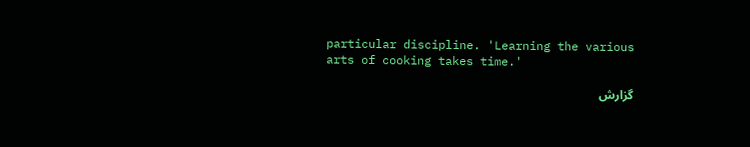particular discipline. 'Learning the various arts of cooking takes time.'

گزارش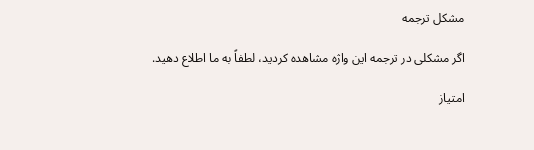مشکل ترجمه

اگر مشکلی در ترجمه این واژه مشاهده کردید، لطفاً به ما اطلاع دهید.

امتیاز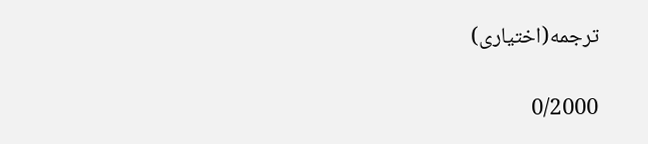ترجمه(اختیاری)

0/2000